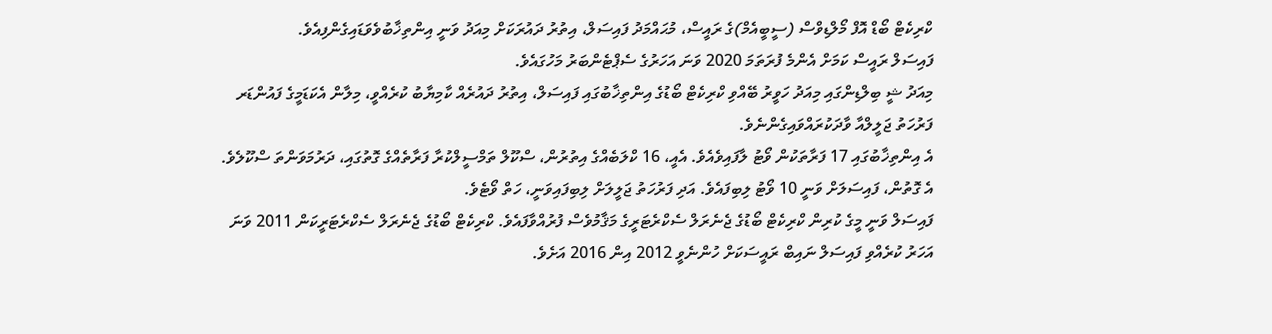ކްރިކެޓް ބޯޑް އޮފް މޯލްޑިވްސް (ސީބީއެމް)ގެ ރައީސް، މުޙައްމަދު ފައިސަލް، އިތުރު ދައުރަކަށް މިއަދު ވަނީ އިންތިޚާބުވެވަޑައިގެންފިއެވެ.
ފައިސަލް ރައީސް ކަމަށް އެންމެ ފުރަތަމަ 2020 ވަނަ އަހަރުގެ ސެޕްޓެންބަރު މަހުގައެވެ.
މިއަދު ޝީ ބިލްޑިންގައި މިއަދު ހަވީރު ބޭއްވި ކްރިކެޓް ބޯޑުގެ އިންތިޚާބުގައި ފައިސަލް، އިތުރު ދައުރެއް ކާމިޔާބު ކުރެއްވީ، މިލާން އެކަޑަމީގެ ފައުންޑަރ ފަރުހަތު ޖަލީލްއާ ވާދަކުރައްވައިގެންނެވެ.
އެ އިންތިޚާބުގައި 17 ފަރާތަކުން ވޯޓު ލާފައިވެއެވެ. އެއީ، 16 ކްލަބެއްގެ އިތުރުން، ސްކޫލް ތަމްސީލްކުރާ ފަރާތެއްގެ ގޮތުގައި، ދަރުމަވަންތަ ސްކޫލެވެ. އެ ގޮތުން، ފައިސަލަށް ވަނީ 10 ވޯޓު ލިބިފައެވެ. އަދި ފަރުހަތު ޖަލީލަށް ލިބިފައިވަނީ، ހަތް ވޯޓެވެ.
ފައިސަލް ވަނީ މީގެ ކުރިން ކްރިކެޓް ބޯޑުގެ ޖެނެރަލް ސެކްރެޓަރީގެ މަޤާމުވެސް ފުރުއްވާފައެވެ. ކްރިކެޓް ބޯޑުގެ ޖެނެރަލް ސެކްރެޓަރީކަން 2011 ވަނަ އަހަރު ކުރެއްވި ފައިސަލް ނައިބް ރައީސަކަށް ހުންނެވީ 2012 އިން 2016 އަށެވެ.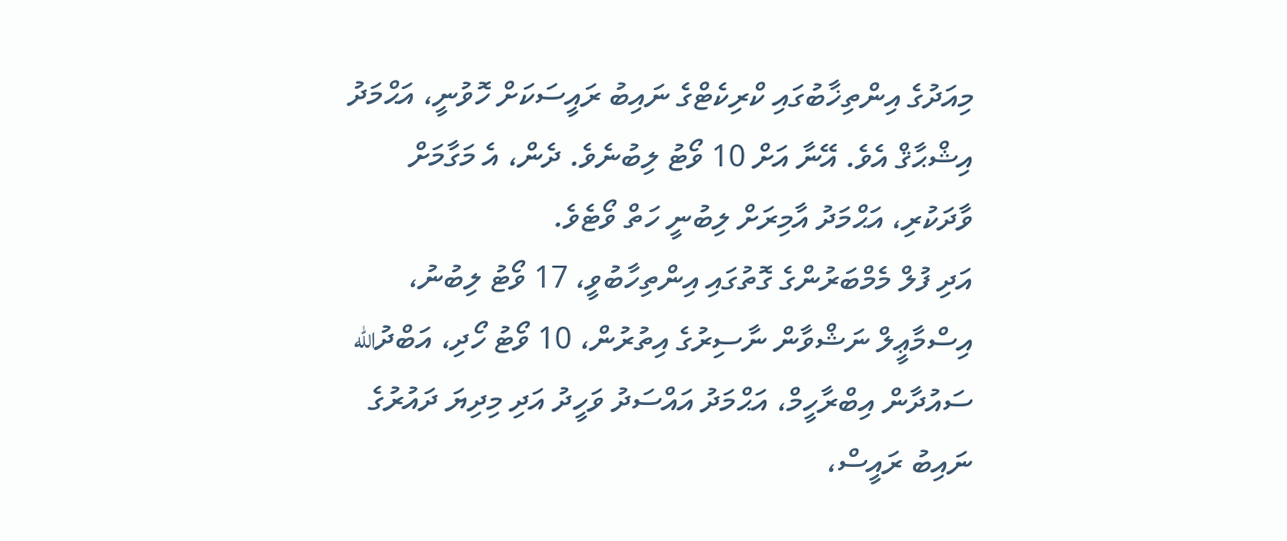މިއަދުގެ އިންތިޚާބުގައި ކްރިކެޓްގެ ނައިބު ރައީސަކަށް ހޮވުނީ، އަޙްމަދު އިޝްޙާޤް އެވެ. އޭނާ އަށް 10 ވޯޓު ލިބުނެވެ. ދެން، އެ މަގާމަށް ވާދަކުރި، އަޙްމަދު އާމިރަށް ލިބުނީ ހަތް ވޯޓެވެ.
އަދި ފުލް މެމްބަރުންގެ ގޮތުގައި އިންތިހާބުވީ، 17 ވޯޓު ލިބުނު، އިސްމާޢީލް ނަޝްވާން ނާސިރުގެ އިތުރުން، 10 ވޯޓު ހޯދި، އަބްދުالله ސައުދާން އިބްރާހީމް، އަޙްމަދު އައްސަދު ވަހީދު އަދި މިދިޔަ ދައުރުގެ ނައިބު ރައީސް،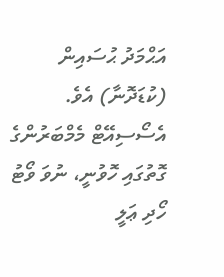އަޙްމަދު ޙުސައިން (ކުޑަދޮނާ) އެވެ. އެސޯސިއޭޓް މެމްބަރުންގެ ގޮތުގައި ހޮވުނީ، ނުވަ ވޯޓު ހޯދި ޢަލީ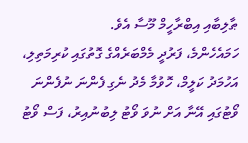ޠާލިބާއި އިބްރާހީމް މޫސާ އެވެ.
ހަމައެހެންމެ، ފަރުދީ މެމްބަރެއްގެ ގޮތުގައި ކުރިމަތިލި، އަހުމަދު ކަލީމް، ހޮވުމާ މެދު ނެގި ފެންނަ ނުފެންނަ ވޯޓުގައި އޭނާ އަށް ނުވަ ވޯޓު ލިބުނުއިރު، ފަސް ވޯޓު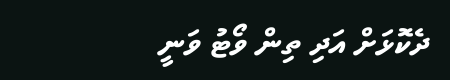ދެކޮޅަށް އަދި ތިން ވޯޓު ވަނީ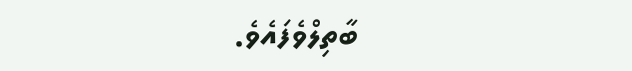ބާތިލްވެފައެވެ.